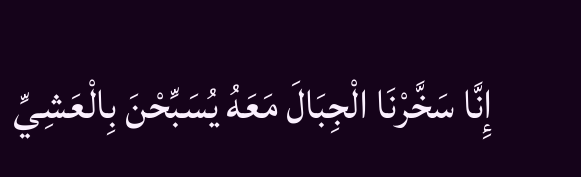إِنَّا سَخَّرْنَا الْجِبَالَ مَعَهُ يُسَبِّحْنَ بِالْعَشِيِّ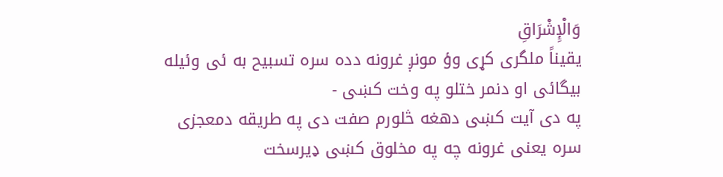وَالْإِشْرَاقِ
یقیناً ملگری کړی وؤ مونږ غرونه دده سره تسبیح به ئی وئیله بیگائی او دنمر ختلو په وخت کښی -
په دی آیت کښی دهغه څلورم صفت دی په طریقه دمعجزی سره یعنی غرونه چه په مخلوق کښی ډیرسخت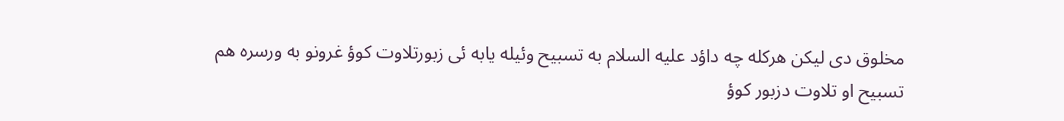مخلوق دی لیکن هرکله چه داؤد علیه السلام به تسبیح وئیله یابه ئی زبورتلاوت کوؤ غرونو به ورسره هم تسبیح او تلاوت دزبور کوؤ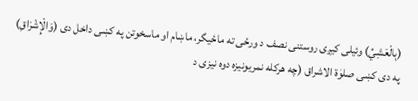(بِالْعَشِيِّ) وئیلی کیږی روستنی نصف د ورځی ته ماځیگر، ماښام او ماسخوتن په کښی داخل دی (وَالْإِشْرَاقِ) په دی کښی صلوٰة الاشراق (چه هرکله نمریونیزه دوه نیزی د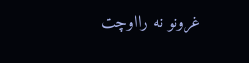غرونو نه رااوچت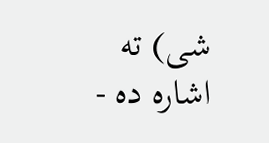شی) ته اشاره ده -